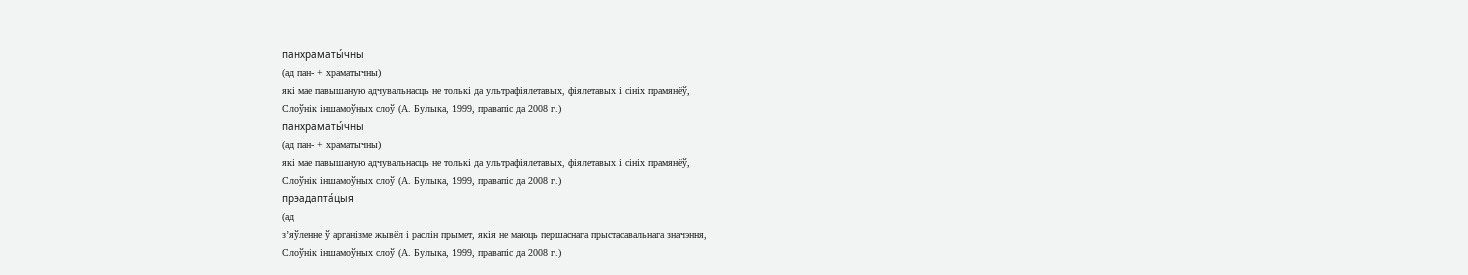панхраматы́чны
(ад пан- + храматычны)
які мае павышаную адчувальнасць не толькі да ультрафіялетавых, фіялетавых і сініх прамянёў,
Слоўнік іншамоўных слоў (А. Булыка, 1999, правапіс да 2008 г.)
панхраматы́чны
(ад пан- + храматычны)
які мае павышаную адчувальнасць не толькі да ультрафіялетавых, фіялетавых і сініх прамянёў,
Слоўнік іншамоўных слоў (А. Булыка, 1999, правапіс да 2008 г.)
прэадапта́цыя
(ад
з’яўленне ў арганізме жывёл і раслін прымет, якія не маюць першаснага прыстасавальнага значэння,
Слоўнік іншамоўных слоў (А. Булыка, 1999, правапіс да 2008 г.)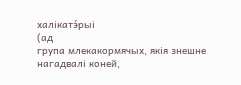халікатэ́рыі
(ад
група млекакормячых, якія знешне нагадвалі коней,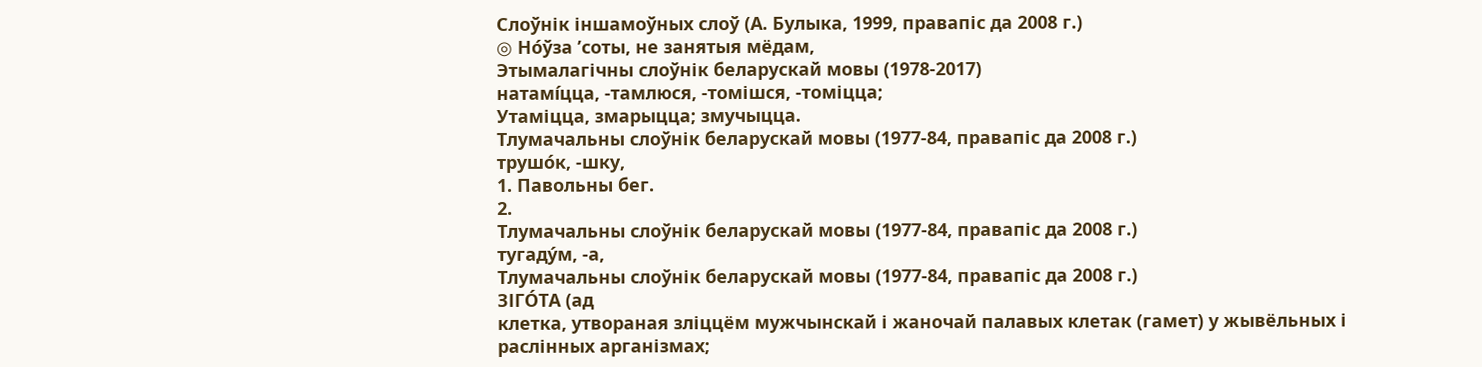Слоўнік іншамоўных слоў (А. Булыка, 1999, правапіс да 2008 г.)
◎ Но́ўза ’соты, не занятыя мёдам,
Этымалагічны слоўнік беларускай мовы (1978-2017)
натамі́цца, ‑тамлюся, ‑томішся, ‑томіцца;
Утаміцца, змарыцца; змучыцца.
Тлумачальны слоўнік беларускай мовы (1977-84, правапіс да 2008 г.)
трушо́к, ‑шку,
1. Павольны бег.
2.
Тлумачальны слоўнік беларускай мовы (1977-84, правапіс да 2008 г.)
тугаду́м, ‑а,
Тлумачальны слоўнік беларускай мовы (1977-84, правапіс да 2008 г.)
ЗІГО́ТА (ад
клетка, утвораная зліццём мужчынскай і жаночай палавых клетак (гамет) у жывёльных і раслінных арганізмах;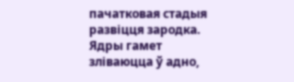пачатковая стадыя развіцця зародка. Ядры гамет зліваюцца ў адно,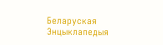Беларуская Энцыклапедыя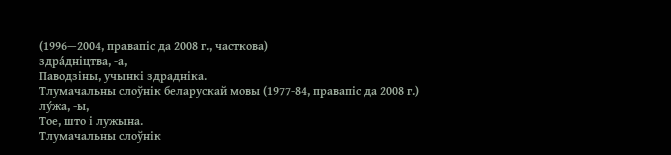(1996—2004, правапіс да 2008 г., часткова)
здра́дніцтва, ‑а,
Паводзіны, учынкі здрадніка.
Тлумачальны слоўнік беларускай мовы (1977-84, правапіс да 2008 г.)
лу́жа, ‑ы,
Тое, што і лужына.
Тлумачальны слоўнік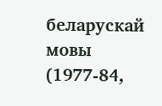беларускай мовы (1977-84,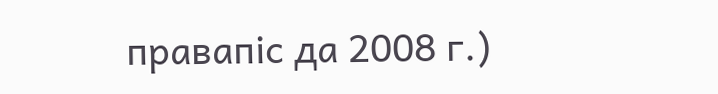правапіс да 2008 г.)